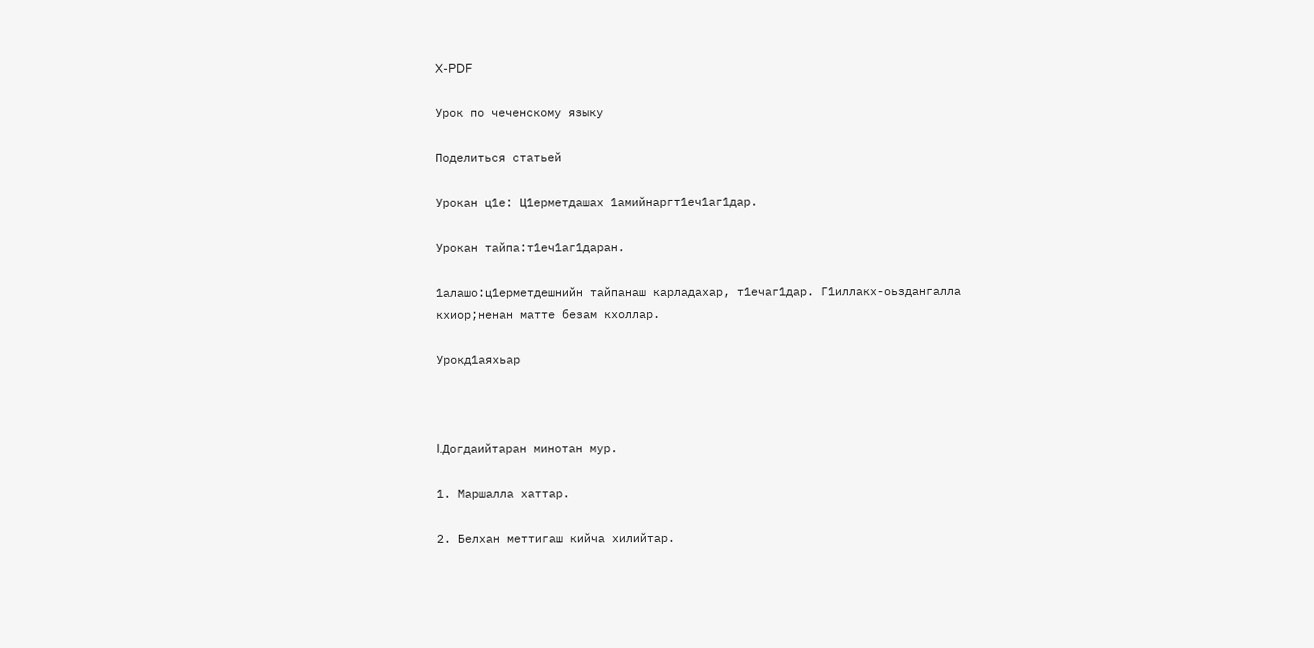X-PDF

Урок по чеченскому языку

Поделиться статьей

Урокан ц1е: Ц1ерметдашах 1амийнаргт1еч1аг1дар.

Урокан тайпа:т1еч1аг1даран.

1алашо:ц1ерметдешнийн тайпанаш карладахар, т1ечаг1дар. Г1иллакх-оьздангалла кхиор;ненан матте безам кхоллар.

Урокд1аяхьар



I.Догдаийтаран минотан мур.

1. Маршалла хаттар.

2. Белхан меттигаш кийча хилийтар.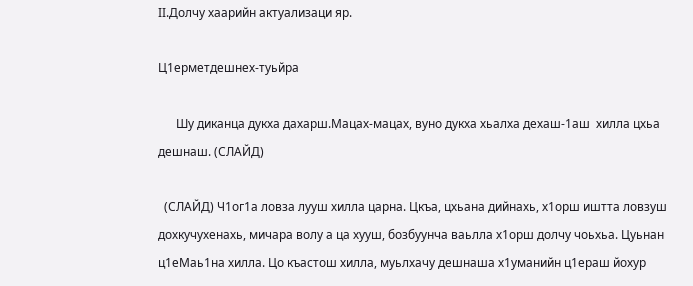II.Долчу хаарийн актуализаци яр.

Ц1ерметдешнех-туьйра

      Шу диканца дукха дахарш.Мацах-мацах, вуно дукха хьалха дехаш-1аш  хилла цхьа дешнаш. (СЛАЙД)

  (СЛАЙД) Ч1ог1а ловза лууш хилла царна. Цкъа, цхьана дийнахь, х1орш иштта ловзуш дохкучухенахь, мичара волу а ца хууш, бозбуунча ваьлла х1орш долчу чоьхьа. Цуьнан ц1еМаь1на хилла. Цо къастош хилла, муьлхачу дешнаша х1уманийн ц1ераш йохур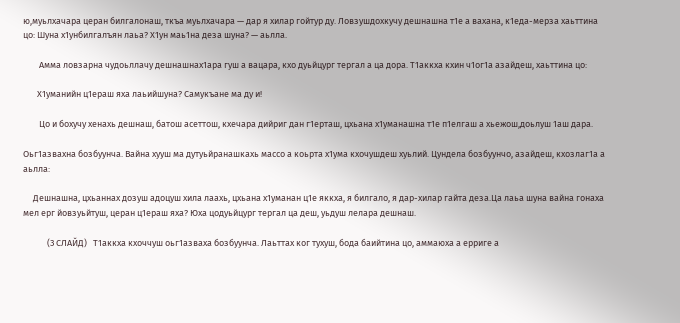ю,муьлхачара церан билгалонаш, ткъа муьлхачара — дар я хилар гойтур ду. Ловзушдохкучу дешнашна т1е а вахана, к1еда-мерза хаьттина цо: Шуна х1унбилгалъян лаьа? Х1ун маь1на деза шуна? — аьлла.

        Амма ловзарна чудоьллачу дешнашнах1ара гуш а вацара, кхо дуьйцург тергал а ца дора. Т1аккха кхин ч1ог1а азайдеш, хаьттина цо:

       Х1уманийн ц1ераш яха лаьийшуна? Самукъане ма ду и!

        Цо и бохучу хенахь дешнаш, батош асеттош, кхечара дийриг дан г1ерташ, цхьана х1уманашна т1е п1елгаш а хьежош,доьлуш 1аш дара.

Оьг1азвахна бозбуунча. Вайна хууш ма дутуьйранашкахь массо а коьрта х1ума кхочушдеш хуьлий. Цундела бозбуунчо, азайдеш, кхозлаг1а а аьлла:

     Дешнашна, цхьаннах дозуш адоцуш хила лаахь, цхьана х1уманан ц1е яккха, я билгало, я дар-хилар гайта деза.Ца лаьа шуна вайна гонаха мел ерг йовзуьйтуш, церан ц1ераш яха? Юха цодуьйцург тергал ца деш, уьдуш лелара дешнаш.

            (3 СЛАЙД)   Т1аккха кхоччуш оьг1азваха бозбуунча. Лаьттах ког тухуш, бода баийтина цо, аммаюха а ерриге а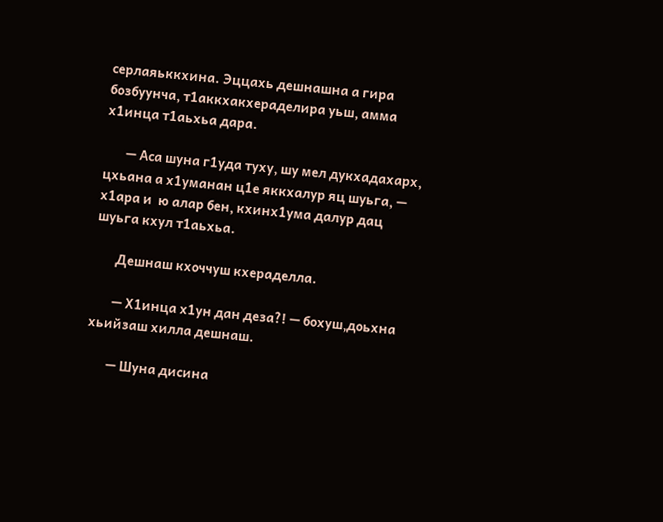серлаяьккхина. Эццахь дешнашна а гира бозбуунча, т1аккхакхераделира уьш, амма х1инца т1аьхьа дара.

       — Аса шуна г1уда туху, шу мел дукхадахарх, цхьана а х1уманан ц1е яккхалур яц шуьга, — х1ара и  ю алар бен, кхинх1ума далур дац шуьга кхул т1аьхьа.

       Дешнаш кхоччуш кхераделла.

       — Х1инца х1ун дан деза?! — бохуш,доьхна хьийзаш хилла дешнаш.

       — Шуна дисина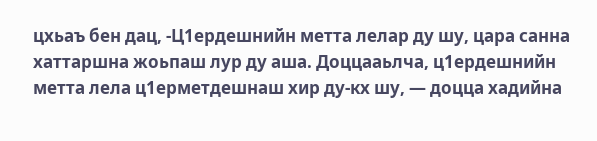цхьаъ бен дац, -Ц1ердешнийн метта лелар ду шу, цара санна хаттаршна жоьпаш лур ду аша. Доццааьлча, ц1ердешнийн метта лела ц1ерметдешнаш хир ду-кх шу, — доцца хадийна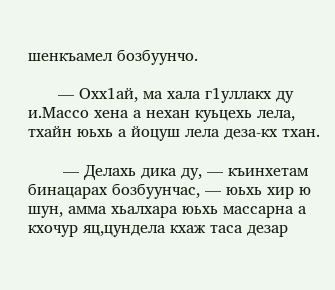шенкъамел бозбуунчо.

      — Охх1ай, ма хала г1уллакх ду и.Массо хена а нехан куьцехь лела, тхайн юьхь а йоцуш лела деза-кх тхан.

       — Делахь дика ду, — къинхетам бинацарах бозбуунчас, — юьхь хир ю шун, амма хьалхара юьхь массарна а кхочур яц,цундела кхаж таса дезар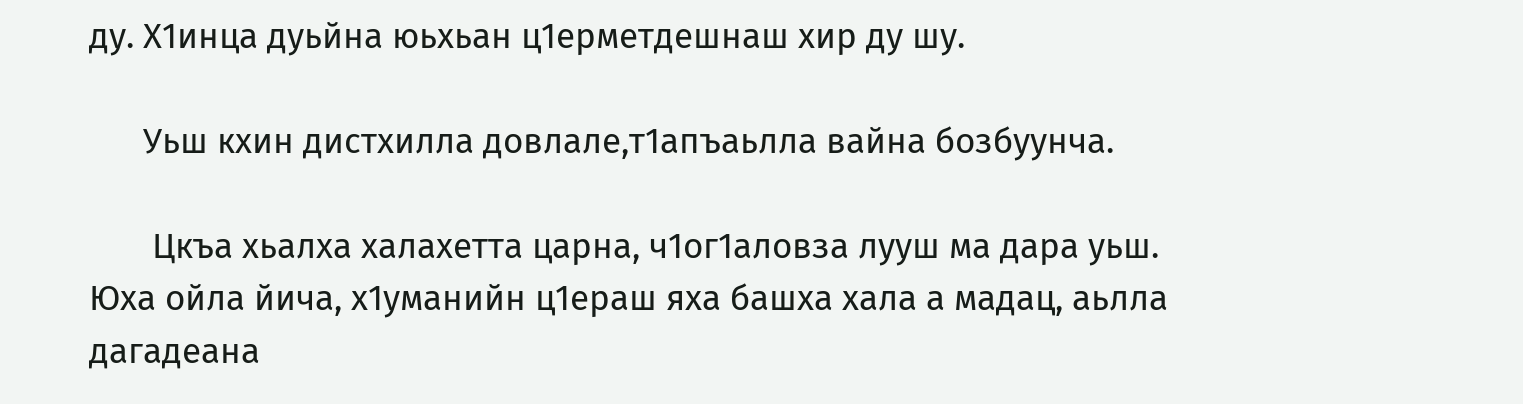ду. Х1инца дуьйна юьхьан ц1ерметдешнаш хир ду шу.

      Уьш кхин дистхилла довлале,т1апъаьлла вайна бозбуунча.

       Цкъа хьалха халахетта царна, ч1ог1аловза лууш ма дара уьш. Юха ойла йича, х1уманийн ц1ераш яха башха хала а мадац, аьлла дагадеана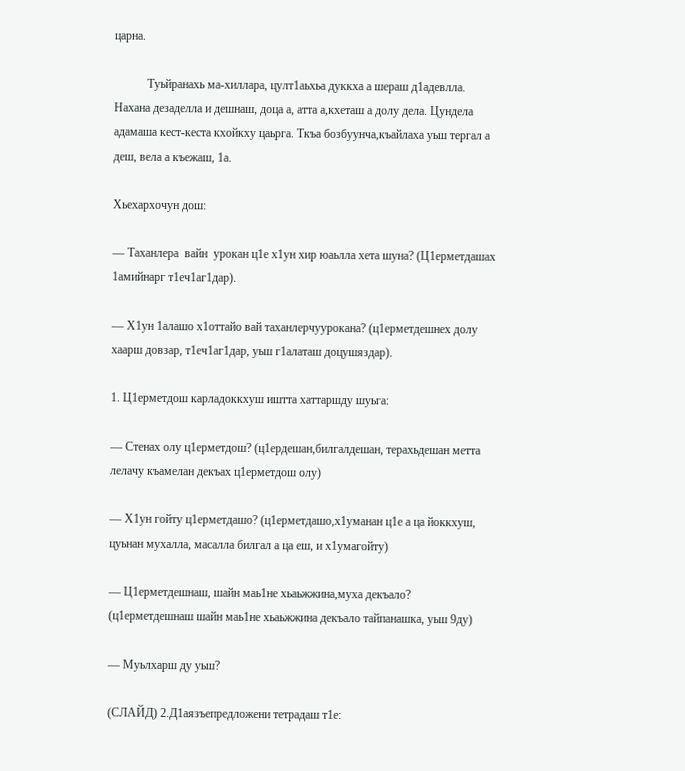царна.

           Туьйранахь ма-хиллара, цулт1аьхьа дуккха а шераш д1адевлла. Нахана дезаделла и дешнаш, доца а, атта а,кхеташ а долу дела. Цундела адамаша кест-кеста кхойкху цаьрга. Ткъа бозбуунча,къайлаха уьш тергал а деш, вела а къежаш, 1а.

Хьехархочун дош:

— Таханлера  вайн  урокан ц1е х1ун хир юаьлла хета шуна? (Ц1ерметдашах 1амийнарг т1еч1аг1дар).

— Х1ун 1алашо х1оттайо вай таханлерчуурокана? (ц1ерметдешнех долу хаарш довзар, т1еч1аг1дар, уьш г1алаташ доцушяздар).

1. Ц1ерметдош карладоккхуш иштта хаттаршду шуьга:

— Стенах олу ц1ерметдош? (ц1ердешан,билгалдешан, терахьдешан метта лелачу къамелан декъах ц1ерметдош олу)

— Х1ун гойту ц1ерметдашо? (ц1ерметдашо,х1уманан ц1е а ца йоккхуш, цуьнан мухалла, масалла билгал а ца еш, и х1умагойту)

— Ц1ерметдешнаш, шайн маь1не хьаьжжина,муха декъало? (ц1ерметдешнаш шайн маь1не хьаьжжина декъало тайпанашка, уьш 9ду)

— Муьлхарш ду уьш?

(СЛАЙД) 2.Д1аязъепредложени тетрадаш т1е: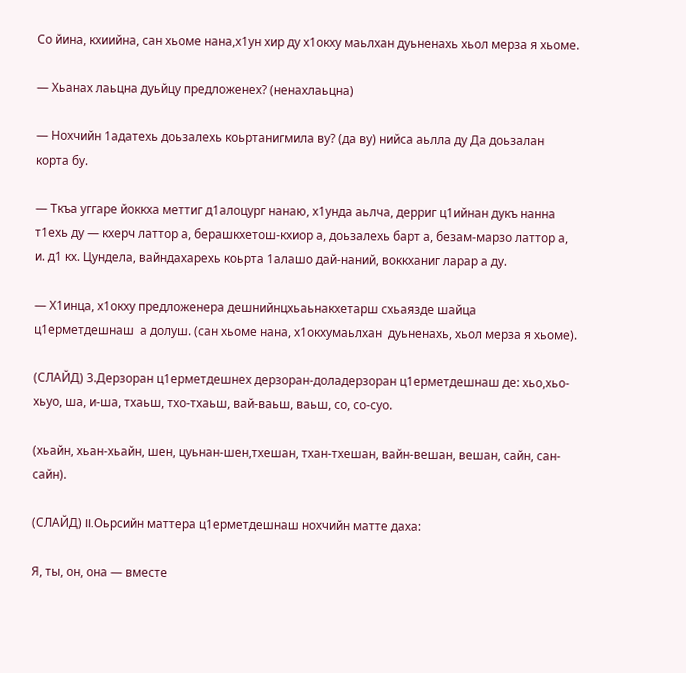Со йина, кхиийна, сан хьоме нана,х1ун хир ду х1окху маьлхан дуьненахь хьол мерза я хьоме.

— Хьанах лаьцна дуьйцу предложенех? (ненахлаьцна)

— Нохчийн 1адатехь доьзалехь коьртанигмила ву? (да ву) нийса аьлла ду Да доьзалан корта бу.

— Ткъа уггаре йоккха меттиг д1алоцург нанаю, х1унда аьлча, дерриг ц1ийнан дукъ нанна т1ехь ду — кхерч латтор а, берашкхетош-кхиор а, доьзалехь барт а, безам-марзо латтор а, и. д1 кх. Цундела, вайндахарехь коьрта 1алашо дай-наний, воккханиг ларар а ду.

— Х1инца, х1окху предложенера дешнийнцхьаьнакхетарш схьаязде шайца ц1ерметдешнаш  а долуш. (сан хьоме нана, х1окхумаьлхан  дуьненахь, хьол мерза я хьоме).

(СЛАЙД) 3.Дерзоран ц1ерметдешнех дерзоран-доладерзоран ц1ерметдешнаш де: хьо,хьо-хьуо, ша, и-ша, тхаьш, тхо-тхаьш, вай-ваьш, ваьш, со, со-суо.

(хьайн, хьан-хьайн, шен, цуьнан-шен,тхешан, тхан-тхешан, вайн-вешан, вешан, сайн, сан-сайн).

(СЛАЙД) II.Оьрсийн маттера ц1ерметдешнаш нохчийн матте даха:

Я, ты, он, она — вместе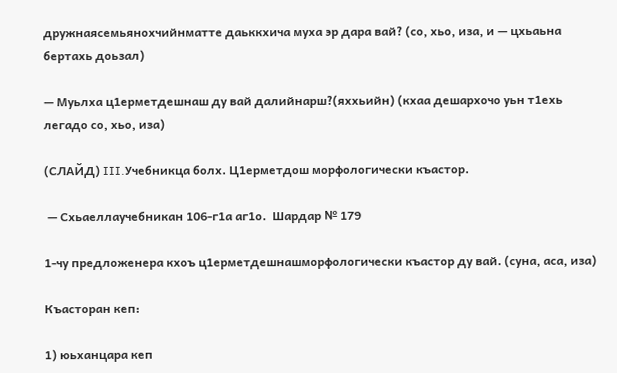дружнаясемьянохчийнматте даьккхича муха эр дара вай? (со, хьо, иза, и — цхьаьна бертахь доьзал)

— Муьлха ц1ерметдешнаш ду вай далийнарш?(яххьийн) (кхаа дешархочо уьн т1ехь легадо со, хьо, иза)

(СЛАЙД) III.Учебникца болх. Ц1ерметдош морфологически къастор.

 — Схьаеллаучебникан 106-г1а аг1о.  Шардар № 179

1-чу предложенера кхоъ ц1ерметдешнашморфологически къастор ду вай. (суна, аса, иза)

Къасторан кеп:

1) юьханцара кеп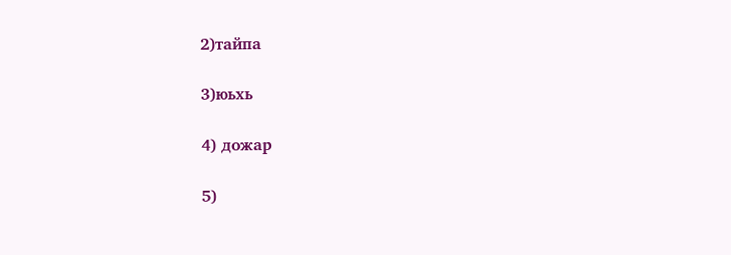2)тайпа

3)юьхь

4) дожар

5)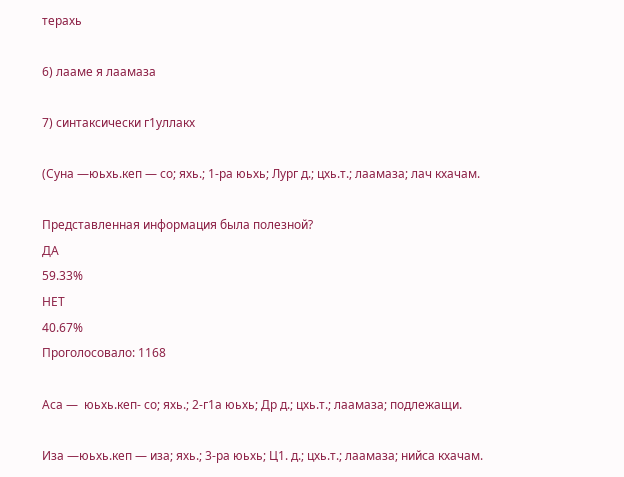терахь

6) лааме я лаамаза

7) синтаксически г1уллакх

(Суна —юьхь.кеп — со; яхь.; 1-ра юьхь; Лург д.; цхь.т.; лаамаза; лач кхачам.

Представленная информация была полезной?
ДА
59.33%
НЕТ
40.67%
Проголосовало: 1168

Аса —  юьхь.кеп- со; яхь.; 2-г1а юьхь; Др д.; цхь.т.; лаамаза; подлежащи.

Иза —юьхь.кеп — иза; яхь.; 3-ра юьхь; Ц1. д.; цхь.т.; лаамаза; нийса кхачам.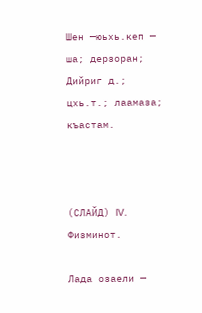Шен —юьхь.кеп — ша; дерзоран; Дийриг д.; цхь.т.; лаамаза; къастам.



(СЛАЙД) IV. Физминот.

Лада озаели —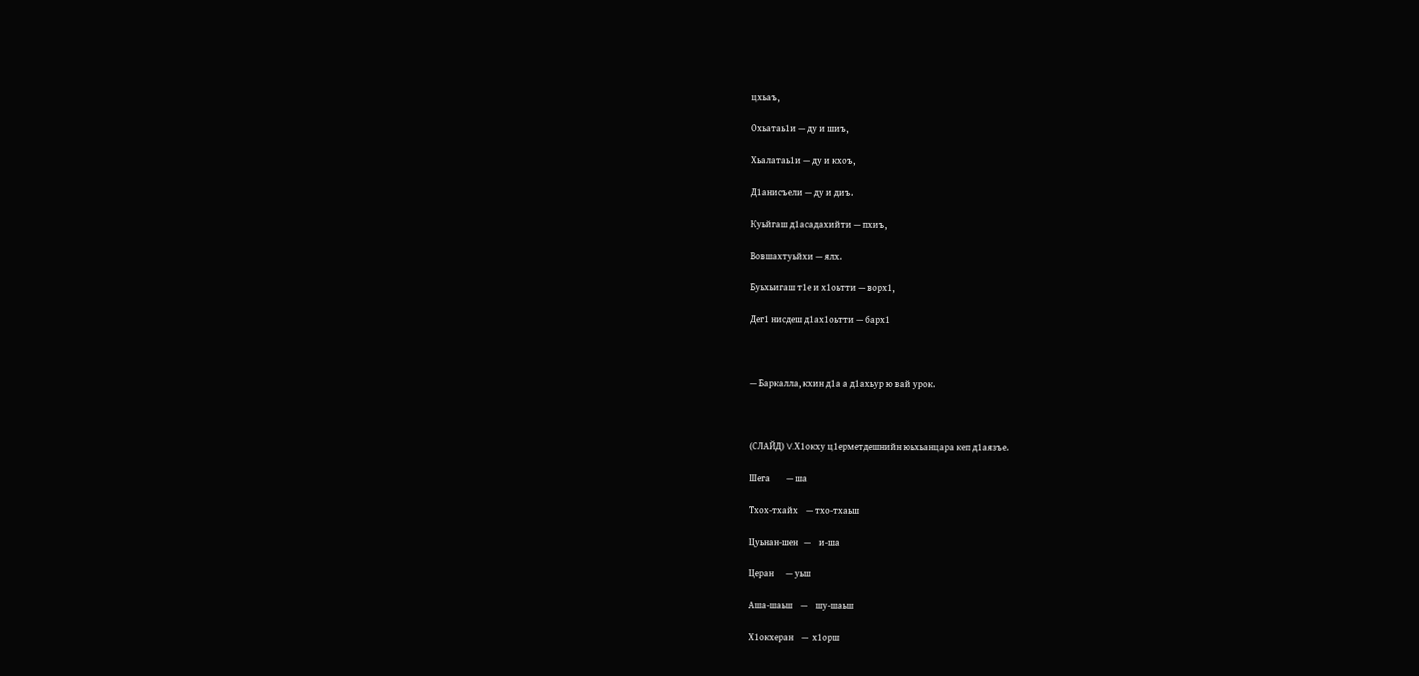цхьаъ,

Охьатаь1и — ду и шиъ,

Хьалатаь1и — ду и кхоъ,

Д1анисъели — ду и диъ.

Куьйгаш д1асадахийти — пхиъ,

Вовшахтуьйхи — ялх.

Буьхьигаш т1е и х1оьтти — ворх1,

Дег1 нисдеш д1ах1оьтти — барх1



— Баркалла, кхин д1а а д1ахьур ю вай урок.



(СЛАЙД) V.Х1окху ц1ерметдешнийн юьхьанцара кеп д1аязъе.

Шега        — ша

Тхох-тхайх    — тхо-тхаьш

Цуьнан-шен   —    и-ша

Церан      — уьш

Аша-шаьш    —    шу-шаьш

Х1окхеран    —  х1орш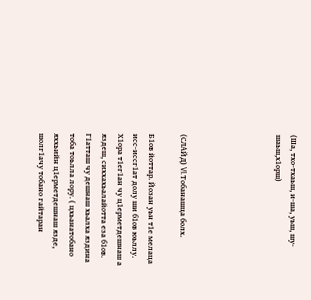(Ша, тхо-тхаьш, и-ша, уьш, шу-шаьш,х1орш)





(СЛАЙД) VI.Тобанашца болх.

Б1ов йоттар. Йозан уьн т1е мелаца исс-иссг1ат долу ши б1ов юьллу. Х1ора т1ег1ан чу ц1ерметдешнаш а яздеш, сиххахьалайотта еза б1ов. Г1атташ чу дешнаш хьалха яздина тоба тоьлла лору. ( цхьанатобано яххьийн ц1ерметдешнаш язде, шолг1ачу тобано гайтаран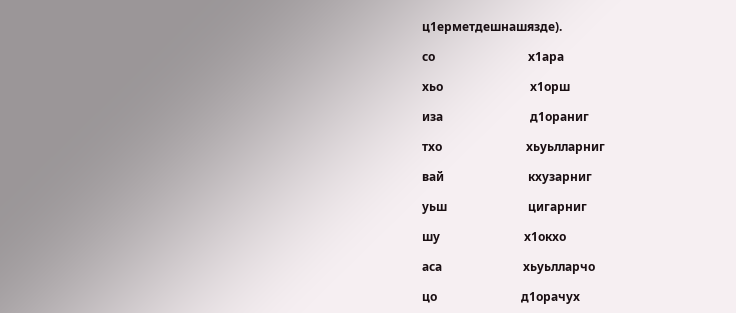ц1ерметдешнашязде).

со                               х1ара

хьо                             х1орш

иза                             д1ораниг

тхо                            хьуьлларниг

вай                            кхузарниг

уьш                           цигарниг

шу                            х1окхо

аса                           хьуьлларчо

цо                            д1орачух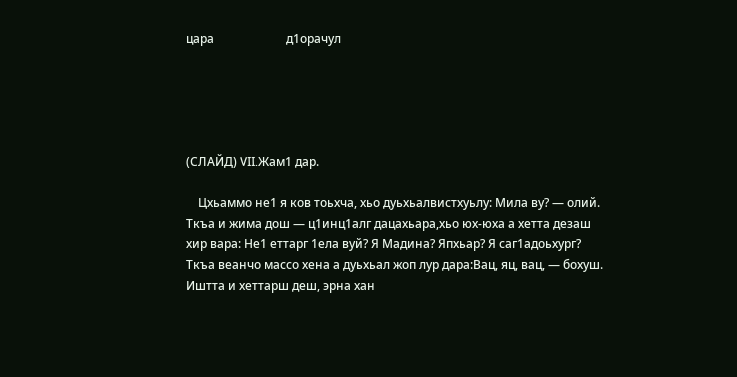цара                        д1орачул





(СЛАЙД) VII.Жам1 дар.

    Цхьаммо не1 я ков тоьхча, хьо дуьхьалвистхуьлу: Мила ву? — олий. Ткъа и жима дош — ц1инц1алг дацахьара,хьо юх-юха а хетта дезаш хир вара: Не1 еттарг 1ела вуй? Я Мадина? Япхьар? Я саг1адоьхург? Ткъа веанчо массо хена а дуьхьал жоп лур дара:Вац, яц, вац, — бохуш. Иштта и хеттарш деш, эрна хан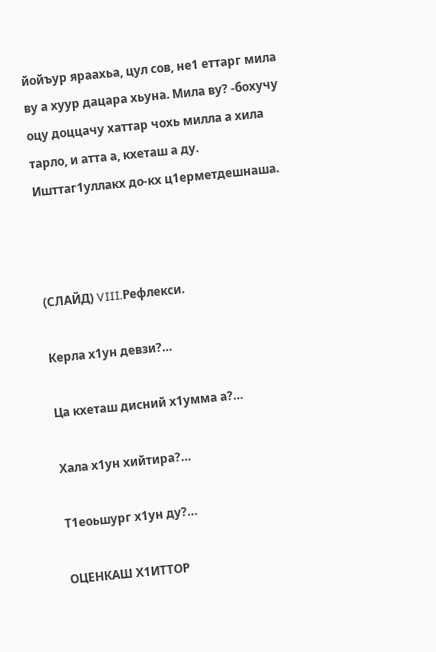йойъур яраахьа, цул сов, не1 еттарг мила ву а хуур дацара хьуна. Мила ву? -бохучу оцу доццачу хаттар чохь милла а хила тарло, и атта а, кхеташ а ду. Ишттаг1уллакх до-кх ц1ерметдешнаша.



(СЛАЙД) VIII.Рефлекси.

Керла х1ун девзи?…

Ца кхеташ дисний х1умма а?…

Хала х1ун хийтира?…

Т1еоьшург х1ун ду?…

ОЦЕНКАШ Х1ИТТОР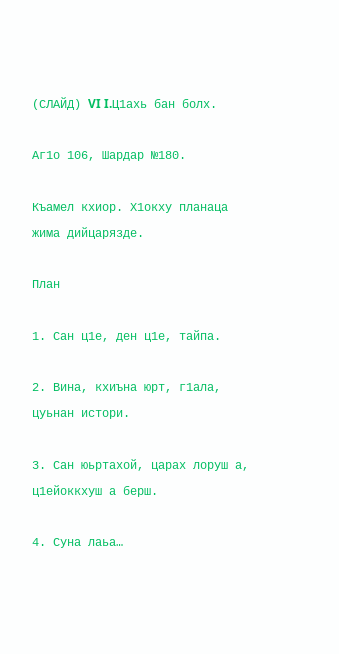(СЛАЙД) VI I.Ц1ахь бан болх.

Аг1о 106, Шардар №180.

Къамел кхиор. Х1окху планаца жима дийцарязде.

План

1. Сан ц1е, ден ц1е, тайпа.

2. Вина, кхиъна юрт, г1ала, цуьнан истори.

3. Сан юьртахой, царах лоруш а, ц1ейоккхуш а берш.

4. Суна лаьа…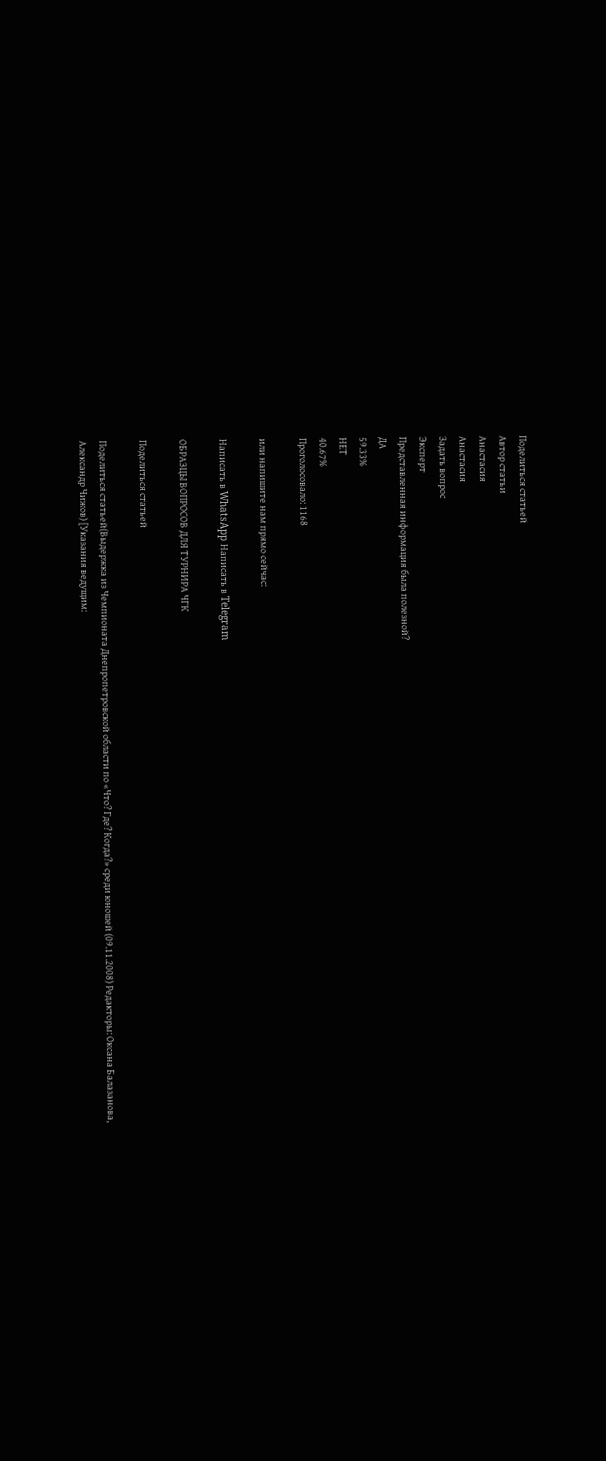Поделиться статьей
Автор статьи
Анастасия
Анастасия
Задать вопрос
Эксперт
Представленная информация была полезной?
ДА
59.33%
НЕТ
40.67%
Проголосовало: 1168

или напишите нам прямо сейчас:

Написать в WhatsApp Написать в Telegram

ОБРАЗЦЫ ВОПРОСОВ ДЛЯ ТУРНИРА ЧГК

Поделиться статьей

Поделиться статьей(Выдержка из Чемпионата Днепропетровской области по «Что? Где? Когда?» среди юношей (09.11.2008) Редакторы: Оксана Балазанова, Александр Чижов) [Указания ведущим: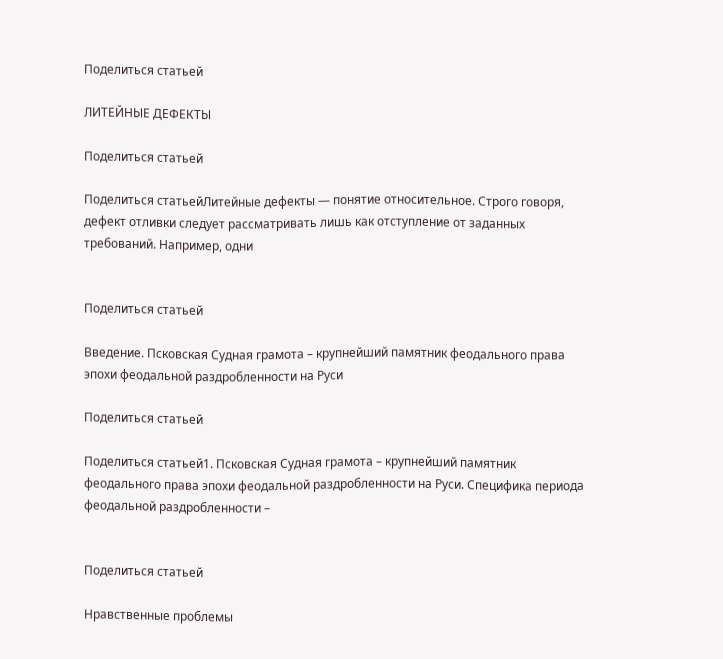Поделиться статьей

ЛИТЕЙНЫЕ ДЕФЕКТЫ

Поделиться статьей

Поделиться статьейЛитейные дефекты — понятие относительное. Строго говоря, дефект отливки следует рассматривать лишь как отступление от заданных требований. Например, одни


Поделиться статьей

Введение. Псковская Судная грамота – крупнейший памятник феодального права эпохи феодальной раздробленности на Руси

Поделиться статьей

Поделиться статьей1. Псковская Судная грамота – крупнейший памятник феодального права эпохи феодальной раздробленности на Руси. Специфика периода феодальной раздробленности –


Поделиться статьей

Нравственные проблемы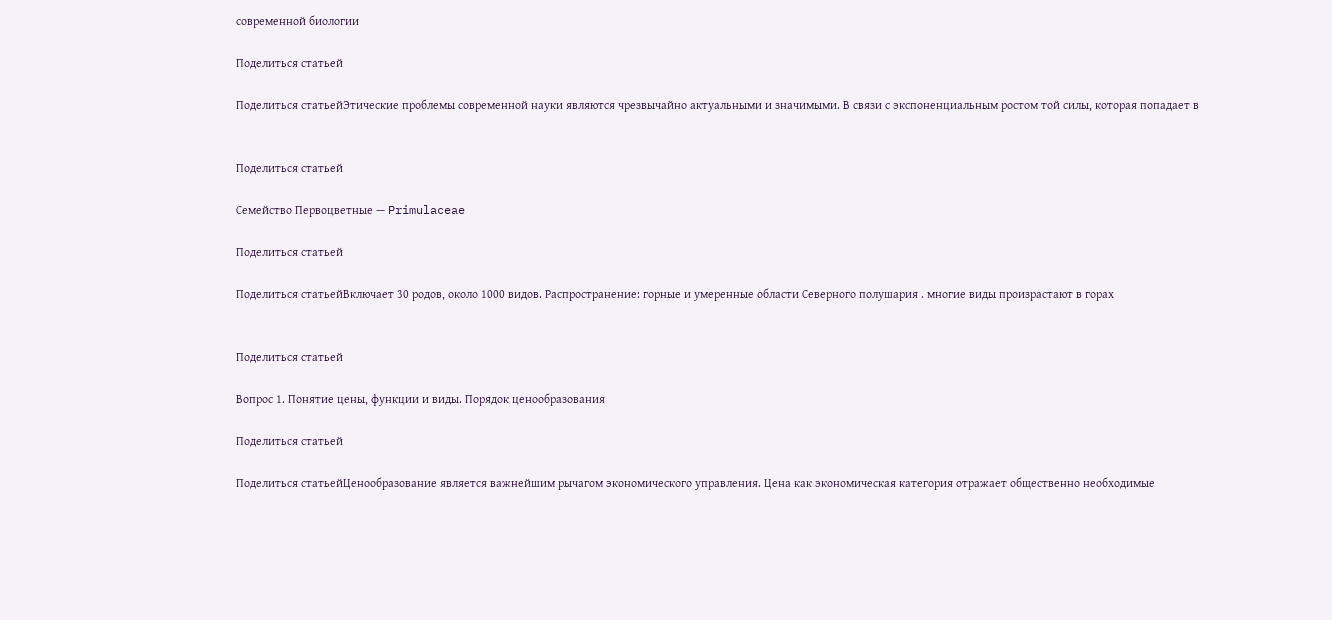современной биологии

Поделиться статьей

Поделиться статьейЭтические проблемы современной науки являются чрезвычайно актуальными и значимыми. В связи с экспоненциальным ростом той силы, которая попадает в


Поделиться статьей

Семейство Первоцветные — Primulaceae

Поделиться статьей

Поделиться статьейВключает 30 родов, около 1000 видов. Распространение: горные и умеренные области Северного полушария . многие виды произрастают в горах


Поделиться статьей

Вопрос 1. Понятие цены, функции и виды. Порядок ценообразования

Поделиться статьей

Поделиться статьейЦенообразование является важнейшим рычагом экономического управления. Цена как экономическая категория отражает общественно необходимые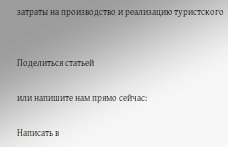затраты на производство и реализацию туристского


Поделиться статьей

или напишите нам прямо сейчас:

Написать в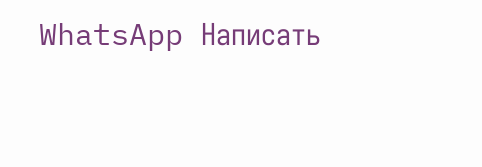WhatsApp Написать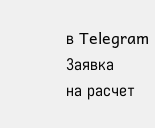в Telegram
Заявка
на расчет